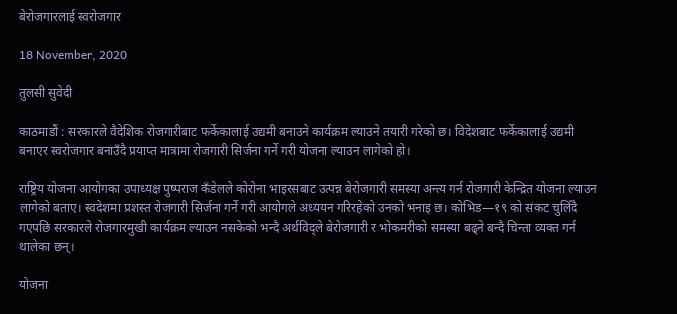बेरोजगारलाई स्वरोजगार

18 November, 2020

तुलसी सुवेदी

काठमाडौं : सरकारले वैदेशिक रोजगारीबाट फर्केकालाई उद्यमी बनाउने कार्यक्रम ल्याउने तयारी गरेको छ। विदेशबाट फर्केकालाई उद्यमी बनाएर स्वरोजगार बनाउँदै प्रयाप्त मात्रामा रोजगारी सिर्जना गर्ने गरी योजना ल्याउन लागेको हो।

राष्ट्रिय योजना आयोगका उपाध्यक्ष पुष्पराज कँडेलले कोरोना भाइरसबाट उत्पन्न बेरोजगारी समस्या अन्त्य गर्न रोजगारी केन्द्रित योजना ल्याउन लागेको बताए। स्वदेशमा प्रशस्त रोजगारी सिर्जना गर्ने गरी आयोगले अध्ययन गरिरहेको उनको भनाइ छ। कोभिड—१९ को संकट चुलिँदै गएपछि सरकारले रोजगारमुखी कार्यक्रम ल्याउन नसकेको भन्दै अर्थविद्ले बेरोजगारी र भोकमरीको समस्या बढ्ने बन्दै चिन्ता व्यक्त गर्न थालेका छन्।

योजना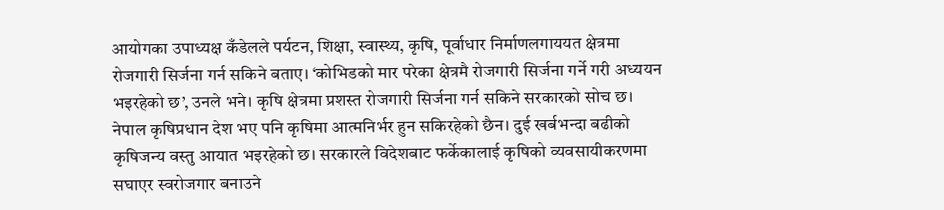आयोगका उपाध्यक्ष कँडेलले पर्यटन, शिक्षा, स्वास्थ्य, कृषि, पूर्वाधार निर्माणलगाययत क्षेत्रमा रोजगारी सिर्जना गर्न सकिने बताए। ‘कोभिडको मार परेका क्षेत्रमै रोजगारी सिर्जना गर्ने गरी अध्ययन भइरहेको छ’, उनले भने। कृषि क्षेत्रमा प्रशस्त रोजगारी सिर्जना गर्न सकिने सरकारको सोच छ। नेपाल कृषिप्रधान देश भए पनि कृषिमा आत्मनिर्भर हुन सकिरहेको छैन। दुई खर्बभन्दा बढीको कृषिजन्य वस्तु आयात भइरहेको छ। सरकारले विदेशबाट फर्केकालाई कृषिको व्यवसायीकरणमा सघाएर स्वरोजगार बनाउने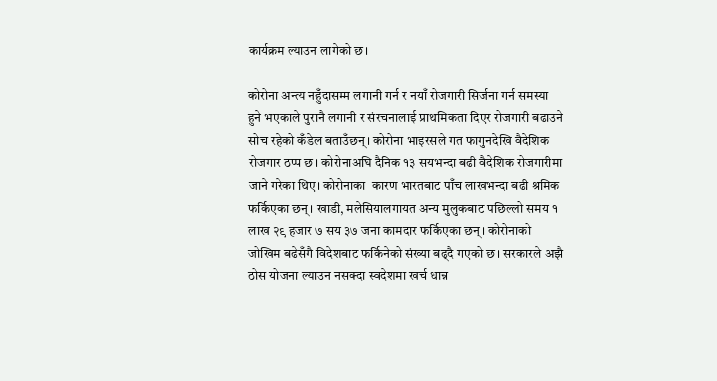कार्यक्रम ल्याउन लागेको छ।

कोरोना अन्त्य नहुँदासम्म लगानी गर्न र नयाँ रोजगारी सिर्जना गर्न समस्या हुने भएकाले पुरानै लगानी र संरचनालाई प्राथमिकता दिएर रोजगारी बढाउने सोच रहेको कँडेल बताउँछन्। कोरोना भाइरसले गत फागुनदेखि वैदेशिक रोजगार ठप्प छ। कोरोनाअघि दैनिक १३ सयभन्दा बढी वैदेशिक रोजगारीमा जाने गरेका थिए। कोरोनाका  कारण भारतबाट पाँच लाखभन्दा बढी श्रमिक फर्किएका छन्। खाडी, मलेसियालगायत अन्य मुलुकबाट पछिल्लो समय १ लाख २९ हजार ७ सय ३७ जना कामदार फर्किएका छन्। कोरोनाको जोखिम बढेसँगै विदेशबाट फर्किनेको संख्या बढ्दै गएको छ। सरकारले अझै ठोस योजना ल्याउन नसक्दा स्वदेशमा खर्च धान्न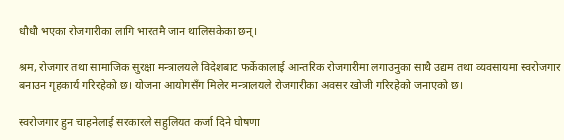धौधौ भएका रोजगारीका लागि भारतमै जान थालिसकेका छन्।

श्रम, रोजगार तथा सामाजिक सुरक्षा मन्त्रालयले विदेशबाट फर्केकालाई आन्तरिक रोजगारीमा लगाउनुका साथै उद्यम तथा व्यवसायमा स्वरोजगार बनाउन गृहकार्य गरिरहेको छ। योजना आयोगसँग मिलेर मन्त्रालयले रोजगारीका अवसर खोजी गरिरहेको जनाएको छ।

स्वरोजगार हुन चाहनेलाई सरकारले सहुलियत कर्जा दिने घोषणा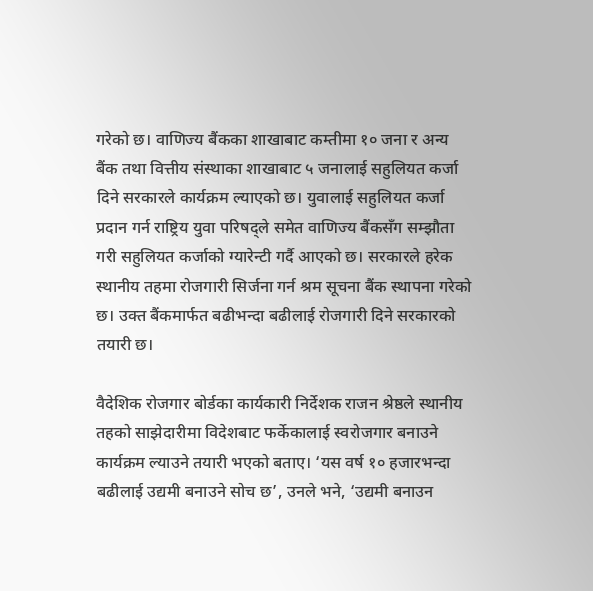गरेको छ। वाणिज्य बैंकका शाखाबाट कम्तीमा १० जना र अन्य बैंक तथा वित्तीय संस्थाका शाखाबाट ५ जनालाई सहुलियत कर्जा दिने सरकारले कार्यक्रम ल्याएको छ। युवालाई सहुलियत कर्जा प्रदान गर्न राष्ट्रिय युवा परिषद्ले समेत वाणिज्य बैंकसँग सम्झौता गरी सहुलियत कर्जाको ग्यारेन्टी गर्दै आएको छ। सरकारले हरेक स्थानीय तहमा रोजगारी सिर्जना गर्न श्रम सूचना बैंक स्थापना गरेको छ। उक्त बैंकमार्फत बढीभन्दा बढीलाई रोजगारी दिने सरकारको तयारी छ।

वैदेशिक रोजगार बोर्डका कार्यकारी निर्देशक राजन श्रेष्ठले स्थानीय तहको साझेदारीमा विदेशबाट फर्केकालाई स्वरोजगार बनाउने कार्यक्रम ल्याउने तयारी भएको बताए। ‘यस वर्ष १० हजारभन्दा बढीलाई उद्यमी बनाउने सोच छ’, उनले भने, ‘उद्यमी बनाउन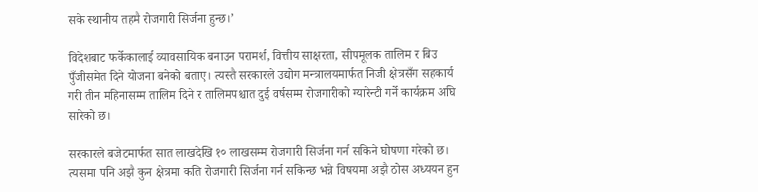सके स्थानीय तहमै रोजगारी सिर्जना हुन्छ।’

विदेशबाट फर्केकालाई व्यावसायिक बनाउन परामर्श, वित्तीय साक्षरता, सीपमूलक तालिम र बिउ पुँजीसमेत दिने योजना बनेको बताए। त्यस्तै सरकारले उद्योग मन्त्रालयमार्फत निजी क्षेत्रसँग सहकार्य गरी तीन महिनासम्म तालिम दिने र तालिमपश्चात दुई वर्षसम्म रोजगारीको ग्यारेन्टी गर्ने कार्यक्रम अघि सारेको छ।

सरकारले बजेटमार्फत सात लाखदेखि १० लाखसम्म रोजगारी सिर्जना गर्न सकिने घोषणा गरेको छ। त्यसमा पनि अझै कुन क्षेत्रमा कति रोजगारी सिर्जना गर्न सकिन्छ भन्ने विषयमा अझै ठोस अध्ययन हुन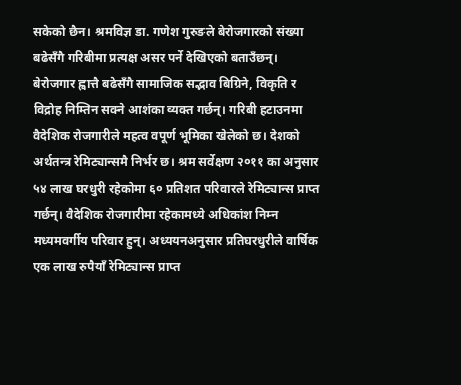सकेको छैन। श्रमविज्ञ डा. गणेश गुरुङले बेरोजगारको संख्या बढेसँगै गरिबीमा प्रत्यक्ष असर पर्ने देखिएको बताउँछन्।  बेरोजगार ह्वात्तै बढेसँगै सामाजिक सद्भाव बिग्रिने, विकृति र विद्रोह निम्तिन सक्ने आशंका व्यक्त गर्छन्। गरिबी हटाउनमा वैदेशिक रोजगारीले महत्व वपूर्ण भूमिका खेलेको छ। देशको अर्थतन्त्र रेमिट्यान्समै निर्भर छ। श्रम सर्वेक्षण २०११ का अनुसार ५४ लाख घरधुरी रहेकोमा ६० प्रतिशत परिवारले रेमिट्यान्स प्राप्त गर्छन्। वैदेशिक रोजगारीमा रहेकामध्ये अधिकांश निम्न मध्यमवर्गीय परिवार हुन्। अध्ययनअनुसार प्रतिघरधुरीले वार्षिक एक लाख रुपैयाँ रेमिट्यान्स प्राप्त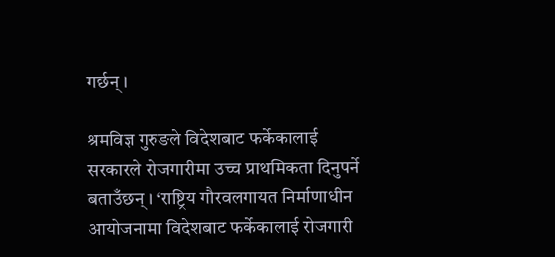गर्छन्।

श्रमविज्ञ गुरुङले विदेशबाट फर्केकालाई सरकारले रोजगारीमा उच्च प्राथमिकता दिनुपर्ने बताउँछन्। ‘राष्ट्रिय गौरवलगायत निर्माणाधीन आयोजनामा विदेशबाट फर्केकालाई रोजगारी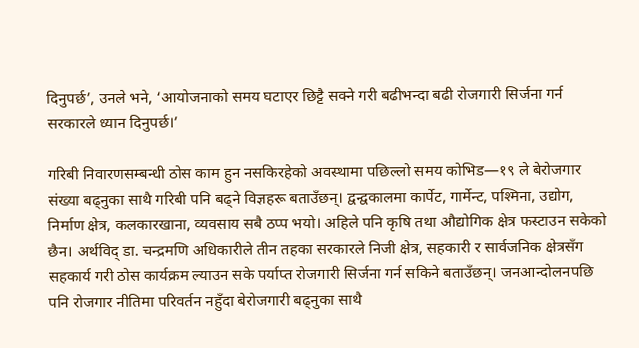दिनुपर्छ’, उनले भने, ‘आयोजनाको समय घटाएर छिट्टै सक्ने गरी बढीभन्दा बढी रोजगारी सिर्जना गर्न सरकारले ध्यान दिनुपर्छ।’

गरिबी निवारणसम्बन्धी ठोस काम हुन नसकिरहेको अवस्थामा पछिल्लो समय कोभिड—१९ ले बेरोजगार संख्या बढ्नुका साथै गरिबी पनि बढ्ने विज्ञहरू बताउँछन्। द्वन्द्वकालमा कार्पेट, गार्मेन्ट, पश्मिना, उद्योग, निर्माण क्षेत्र, कलकारखाना, व्यवसाय सबै ठप्प भयो। अहिले पनि कृषि तथा औद्योगिक क्षेत्र फस्टाउन सकेको छैन। अर्थविद् डा. चन्द्रमणि अधिकारीले तीन तहका सरकारले निजी क्षेत्र, सहकारी र सार्वजनिक क्षेत्रसँग सहकार्य गरी ठोस कार्यक्रम ल्याउन सके पर्याप्त रोजगारी सिर्जना गर्न सकिने बताउँछन्। जनआन्दोलनपछि पनि रोजगार नीतिमा परिवर्तन नहुँदा बेरोजगारी बढ्नुका साथै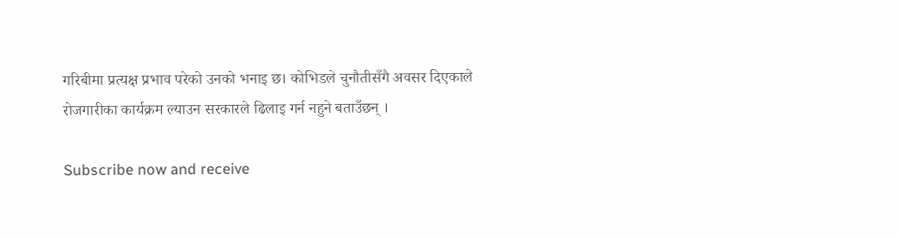गरिबीमा प्रत्यक्ष प्रभाव परेको उनको भनाइ छ। कोभिडले चुनौतीसँगै अवसर दिएकाले रोजगारीका कार्यक्रम ल्याउन सरकारले ढिलाइ गर्न नहुने बताउँछन् ।

Subscribe now and receive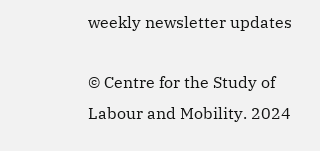weekly newsletter updates

© Centre for the Study of Labour and Mobility. 2024